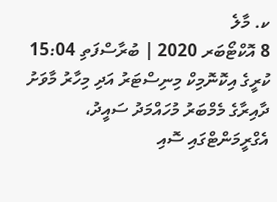ކ. މާލެ
8 އޮކްޓޯބަރ 2020 | ބުރާސްފަތި 15:04
ކުރީގެ އިކޮނޮމިކް މިނިސްޓަރު އަދި މިހާރު މާވަށު ދާއިރާގެ މެމްބަރު މުހައްމަދު ސައީދު، އެގްރީމަންޓްގައި ސޮއި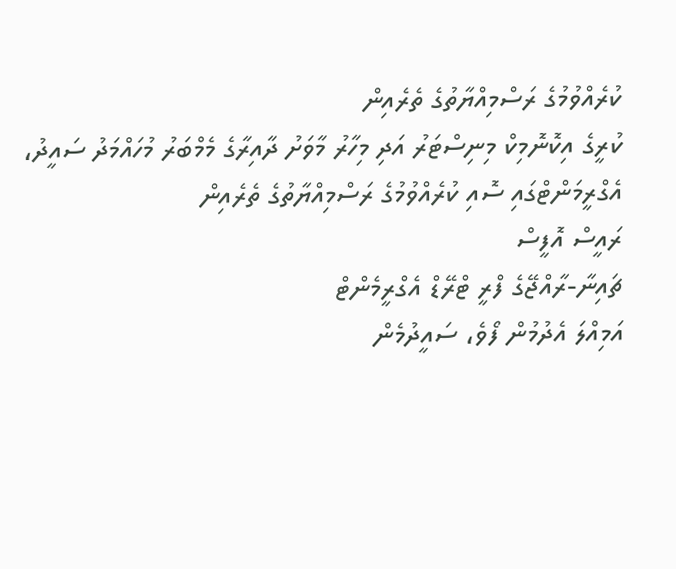ކުރެއްވުމުގެ ރަސްމިއްޔާތުގެ ތެރެއިން
ކުރީގެ އިކޮނޮމިކް މިނިސްޓަރު އަދި މިހާރު މާވަށު ދާއިރާގެ މެމްބަރު މުހައްމަދު ސައީދު، އެގްރީމަންޓްގައި ސޮއި ކުރެއްވުމުގެ ރަސްމިއްޔާތުގެ ތެރެއިން
ރައީސް އޮފީސް
ޗައިނާ-ރާއްޖޭގެ ފްރީ ޓްރޭޑް އެގްރީމެންޓް
އަމިއްލަ އެދުމުން ފޯވެ، ސައީދުމެން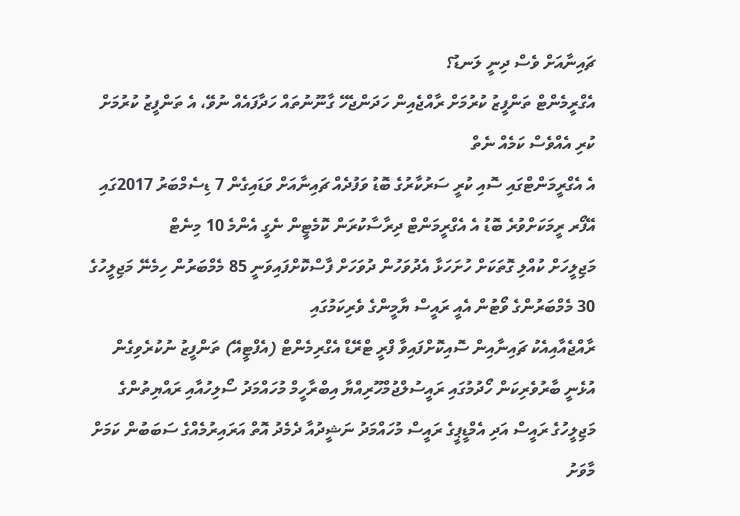ޗައިނާއަށް ވެސް ދިނީ ލަނޑު؟
އެގްރީމެންޓް ތަންފީޒު ކުރުމަށް ރާއްޖެއިން ހަދަންޖެހޭ ގާނޫނުތައް ހަދާފައެއް ނުވޭ، އެ ތަންފީޒު ކުރުމަށް ކުރި އެއްވެސް ކަމެއް ނެތް
އެ އެގްރީމަންޓްގައި ސޮއި ކުރީ ސަރުކާރުގެ ބޮޑު ވަފުދެއް ޗައިނާއަށް ވަޑައިގެން 7 ޑިސެމްބަރު 2017ގައި
އޭފޯރ ރީމަކަށްވުރެ ބޮޑު އެ އެގްރީމަންޓް ދިރާސާކުރަން ކޮމެޓީން ނެގީ އެންމެ 10 މިނެޓް
މަޖިލީހަށް ކުއްލި ގޮތަކަށް ހުށަހަޅާ އެދުވަހުން ދުވަހަށް ފާސްކޮށްފައިވަނީ 85 މެމްބަރުން ހިމެނޭ މަޖިލީހުގެ 30 މެމްބަރުންގެ ވޯޓުން އެއީ ރައީސް ޔާމީންގެ ވެރިކަމުގައި
ރާއްޖެއާއިއެކު ޗައިނާއިން ސޮއިކޮށްފައިވާ ފްރީ ޓްރޭޑް އެގްރިމެންޓް (އެފްޓީއޭ) ތަންފީޒު ނުކުރެވިގެން އުޅެނީ ބާރުވެރިކަން ހޯދުމުގައި ރައީސުލްޖުމްހޫރިއްޔާ އިބްރާހީމް މުހައްމަދު ސޯލިހުއާއި ރައްޔިތުންގެ މަޖިލީހުގެ ރައީސް އަދި އެމްޑީޕީގެ ރައީސް މުހައްމަދު ނަޝީދުއާ ދެމެދު އޮތް އަރައިރުމެއްގެ ސަބަބުން ކަމަށް މާވަށު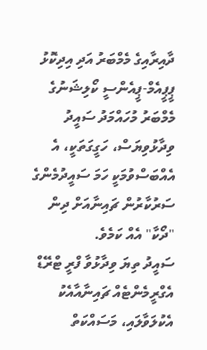ދާއިރާއިގެ މެމްބަރު އަދި އިދިކޮޅު ޕީޕީއެމް-ޕީއެންސީ ކޯލިޝަނުގެ މެމްބަރު މުހައްމަދު ސައީދު ވިދާޅުވިޔަސް، ހަގީގަތަކީ، އެ އެއްބަސްވުމަކީ ހަމަ ސައީދުމެންގެ ސަރުކާރުން ޗައިނާއަށް ދިން "ދޯކާ" އެއް ކަމެވެ.
ސައީދު ތިޔަ ވިދާޅުވާ ފްރީ ޓްރޭޑް އެގްރީމެންޓެއް ޗައިނާއާއެކު އެކުލަވާލައި، މަސައްކަތް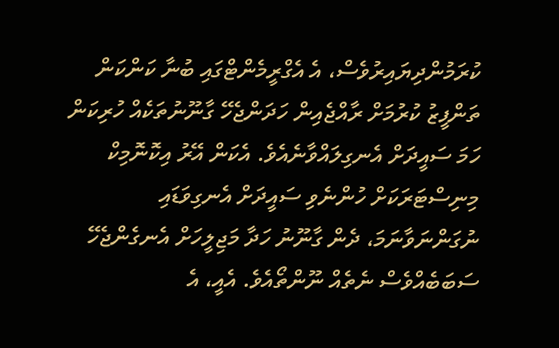ކުރަމުންދިޔައިރުވެސް، އެ އެގްރީމެންޓްގައި ބުނާ ކަންކަން ތަންފީޒު ކުރުމަށް ރާއްޖެއިން ހަދަންޖެހޭ ގާނޫނުތަކެއް ހުރިކަން ހަމަ ސައީދަށް އެނގިލައްވާނެއެވެ. އެކަން އޭރު އިކޮނޮމިކް މިނިސްޓަރަކަށް ހުންނެވި ސައީދަށް އެނގިވަޑައި ނުގަންނަވާނަމަ، ދެން ގާނޫނު ހަދާ މަޖިލީހަށް އެނގެންޖެހޭ ސަބަބެއްވެސް ނެތެއް ނޫންތޯއެވެ. އެއީ، އެ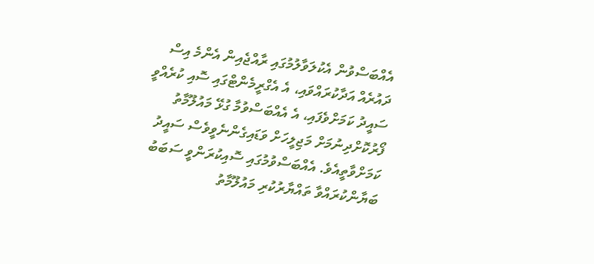އެއްބަސްވުން އެކުލަވާލުމުގައި ރާއްޖެއިން އެންމެ އިސް ދައުރެއް އަދާކުރައްވައި، އެ އެގްރީމެންޓްގައި ސޮއި ކުރެއްވީ ސައީދު ކަމަށްވެފައި، އެ އެއްބަސްވުމާ ގުޅޭ މައުލޫމާތު ފޯރުކޮށްދިނުމަށް މަޖިލީހަށް ވަޑައިގެންނެވީވެސް ސައީދު ކަމަށްވާތީއެވެ. އެއްބަސްވުމުގައި ސޮއިކުރަންވީ ސަބަބު ބަޔާންކުރައްވާ ތައްޔާރުކުރި މައުލޫމާތު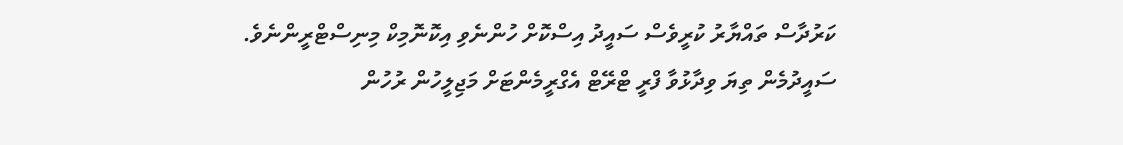ކަރުދާސް ތައްޔާރު ކުރީވެސް ސައީދު އިސްކޮށް ހުންނެވި އިކޮނޮމިކް މިނިސްޓްރީންނެވެ.
ސައީދުމެން ތިޔަ ވިދާޅުވާ ފްރީ ޓްރޭޓް އެގްރީމެންޓަށް މަޖިލީހުން ރުހުން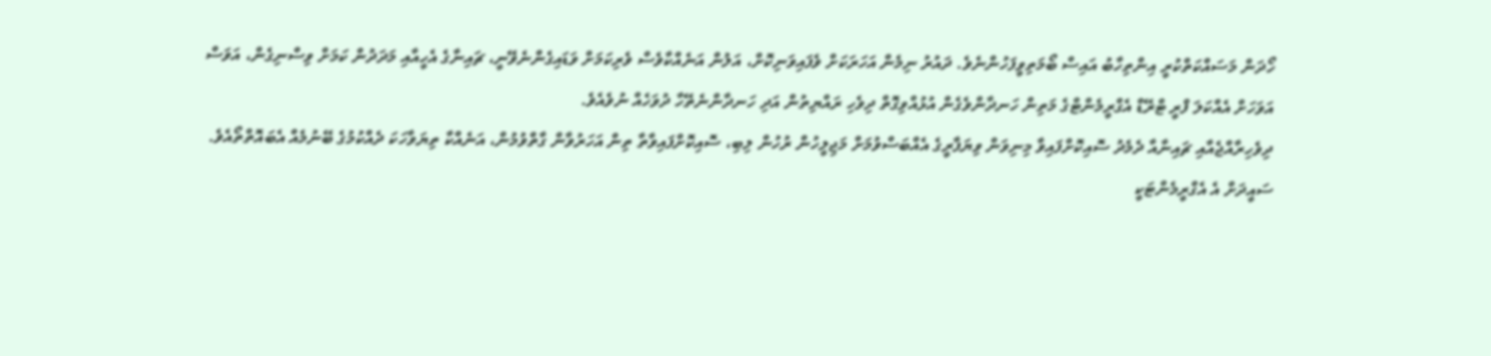ހޯދަން މަސައްކަތްކުރީ އިންތިހާބު އައިސް ބޯމަތިވީފަހުންނެވެ. ދައުރު ނިމެން އަހަރަކަށް ވެފައިވަނިކޮށް، އަލުން އަނެއްކާވެސް ވެރިކަމަށް ވަޑައިގެންނެވޭނީ، ޗައިނާގެ އެހީއާއި މަދަދުން ކަމަށް ވިސްނިގެން، އަވަސް އަވަހަށް އެއްކަލަ ފްރީ ޓްރޭޑް އެގްރީމެންޓްގެ މަތިން ހަނދާންވެގެން އުޅުއްވިގޮތް ދިވެހި ރައްޔިތުން އަދި ހަނދާންނެތޭހާ ދުވަހެއް ނުވެއެވެ.
ދިވެހިރާއްޖެއާއި ޗައިނާއާ ދެމެދު ސޮއިކޮށްފައިވާ މިނިވަން ވިޔަފާރީގެ އެއްބަސްވުމަށް މަޖިލީހުން ރުހުން ލިބި، ސޮއިކޮށްފައިވާތާ ތިން އަހަރުވާން ގާތްވުމުން، އަނެއްކާ ތިޔަވާހަކަ ދެއްކުމުގެ ބޭނުމެއް އެބައޮތްތޯއެވެ.
ސައީދަށް އެ އެގްރީމެންޓަކީ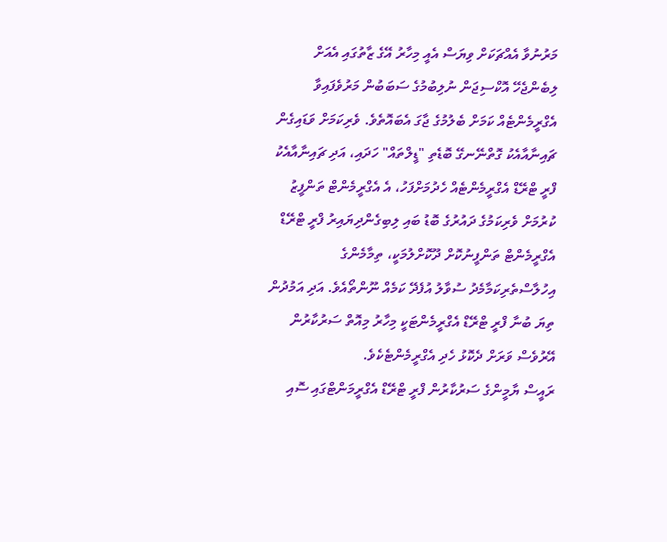މަރުނުވާ އެއްޗަކަށް ވިޔަސް އެއީ މިހާރު އޭގެ ޒާތުގައި އެއަށް ލިބެންޖެހޭ އޮކްސިޖަން ނުލިބުމުގެ ސަބަބުން މަރުވެފައިވާ އެގްރީމެންޓެއް ކަމަށް ބެލުމުގެ ޖާގަ އެބައޮތެވެ. ވެރިކަމަށް ވަޑައިގެން ޗައިނާއާއެކު ގޮތްނޭނގޭ ބޮޑެތި "ޑީލްތައް" ހަދައި، އަދި ޗައިނާއާއެކު ފްރީ ޓްރޭޑް އެގްރީމެންޓެއް ހެދުމަށްފަހު، އެ އެގްރީމެންޓް ތަންފީޒު ކުރުމަށް ވެރިކަމުގެ ދައުރުގެ ބޮޑު ބައި ލިބިގެންދިޔައިރު ފްރީ ޓްރޭޑް އެގްރީމެންޓް ތަންފީނުކޮށް ދޫކޮށްލުމަކީ، ތިމާމެންގެ އިހުލާސްތެރިކަމާމެދު ސުވާލު އުފެދޭ ކަމެއް ނޫންތޯއެވެ. އަދި އަމުދުން ތިޔަ ބުނާ ފްރީ ޓްރޭޑް އެގްރީމެންޓަކީ މިހާރު މިއޮތް ސަރުކާރުން އޭރުވެސް ވަރަށް ދެކޮޅު ހެދި އެގްރީމެންޓެކެވެ.
ރައީސް ޔާމީންގެ ސަރުކާރުން ފްރީ ޓްރޭޑް އެގްރީމަންޓްގައި ސޮއި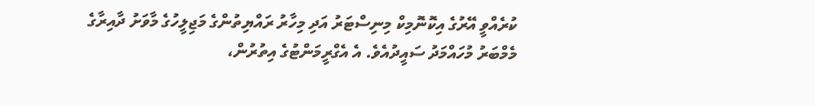ކުރެއްވީ އޭރުގެ އިކޮނޮމިކް މިނިސްޓަރު އަދި މިހާރު ރައްޔިތުންގެ މަޖިލީހުގެ މާވަށު ދާއިރާގެ މެމްބަރު މުހައްމަދު ސައީދުއެވެ. އެ އެގްރީމަންޓުގެ އިތުރުން،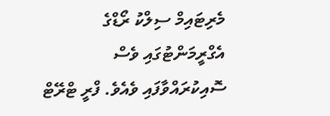މެރިޓައިމް ސިލްކު ރޯޑްގެ އެގްރީމަންޓުގައި ވެސް ސޮއިކުރައްވާފައި ވެއެވެ. ފްރީ ޓްރޭޓް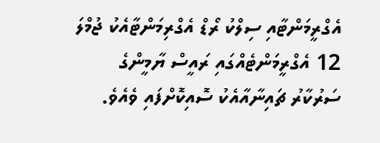އެގްރީމަންޓާއި ސިލްކު ރޯޑް އެގްރިމަންޓާއެކު ޖުމްލަ 12 އެގްރީމަންޓެއްގައި ރައީސް ޔާމީންގެ ސަރުކާރު ޗައިނާއާއެކު ސޮއިކޮށްފައި ވެއެވެ.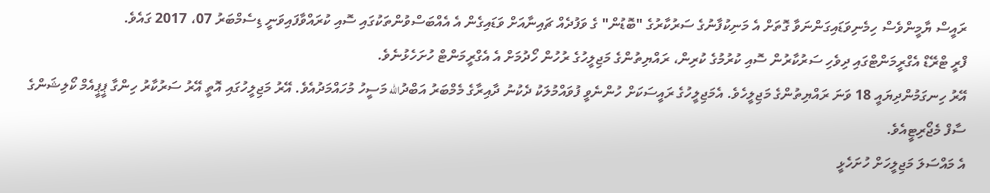ރައީސް ޔާމީންވެސް ހިމެނިވަޑައިގަންނަވާ ގޮތަށް އެ މަނިކުފާނުގެ ސަރުކާރުގެ "ބޮޑުން" ގެ ވަފުދެއް ޗައިނާއަށް ވަޑައިގެން އެ އެއްބަސްވުންތަކުގައި ސޮއި ކުރައްވާފައިވަނީ ޑިސެމްބަރު 07، 2017 ގައެވެ.
ފްރީ ޓްރޭޑް އެގްރީމަންޓްގައި ދިވެހި ސަރުކާރުން ސޮއި ކުރުމުގެ ކުރިން، ރައްޔިތުންގެ މަޖިލީހުގެ ރުހުން ހޯދުމަށް އެ އެގްރީމަންޓް ހުށަހެޅުނެވެ.
އޭރު ހިނގަމުންދިޔައީ 18 ވަނަ ރައްޔިތުންގެ މަޖިލީހެވެ. އެމަޖިލީހުގެ ރައީސަކަށް ހުންނެވީ ފުވައްމުލަކު ދެކުނު ދާއިރާގެ މެމްބަރު އަބްދުالله މަސީހު މުހައްމަދުއެވެ. އޭރު މަޖިލީހުގައި އޮތީ އޭރު ސަރުކާރު ހިންގާ ޕީޕީއެމް ކޯލިޝަންގެ ސާފް މެޖޯރިޓީއެވެ.
އެ މައްސަލަ މަޖިލީހަށް ހުށަހެޅީ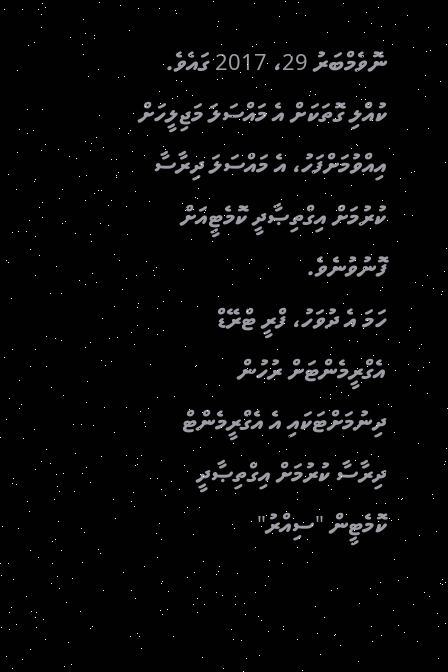ނޮވެމްބަރު 29، 2017 ގައެވެ. ކުއްލި ގޮތަކަށް އެ މައްސަލަ މަޖިލީހަށް އިއްވުމަށްފަހު، އެ މައްސަލަ ދިރާސާ ކުރުމަށް އިގްތިޞާދީ ކޮމެޓީއަށް ފޮނުވުނެވެ.
ހަމަ އެ ދުވަހު، ފްރީ ޓްރޭޑް އެގްރީމެންޓަށް ރުހުން ދިނުމަށްޓަކައި އެ އެގްރީމެންޓް ދިރާސާ ކުރުމަށް އިގްތިޞާދީ ކޮމެޓީން "ސިއްރު"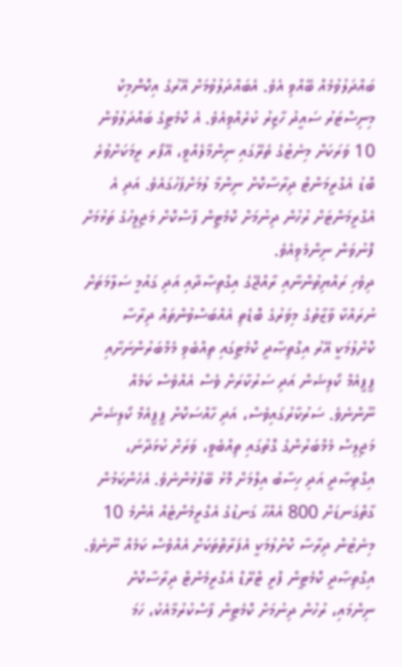ބައްދަލުވުމެއް ބޭއްވި އެވެ. އެބައްދަލުވުމަށް އޭރުގެ އިކޮނޮމިކް މިނިސްޓަރު ސައީދު ހާޒިރު ކުރެއްވިއެވެ. އެ ކޮމެޓީގެ ބައްދަލުވުން 10 ވަރަކަށް މިނެޓުގެ ތެރޭގައި ނިންމާލެއްވީ، އޭފޯރ ރީމަކަށްވުރެ ބޮޑު އެގްރީމަންޓް ދިރާސާކޮށް ނިންމާ ލުމަށްފަހުގައެވެ. އަދި އެ އެގްރީމަންޓަށް ރުހުން ދިނުމަށް ކޮމެޓީން ފާސްކޮށް މަޖިލީހުގެ ތަޅުމަށް ފޮނުވަން ނިންމެވިއެވެ.
ދިވެހި ރައްޔިތުންނާއި ރާއްޖޭގެ އިގްތިޞާދާއި އަދި ގައުމީ ސަލާމަތަށް ނުރައްކާ ވާޒާތުގެ މިވަރުގެ ބޮޑެތި އެއްބަސްވުންތައް ދިރާސާ ކޮށްލުމަކީ އޭރު އިގްތިޞާދީ ކޮމެޓީގައި ތިއްބެވި މެމްބަރުންނަށާއި ޕީޕީއެމް ކޯލިޝަން އަދި ސަރުކާރަށް ވެސް އެއްވެސް ކަމެއް ނޫންނެވެ. ސަރުކާރުގައިވެސް، އަދި ހާއްސަކޮށް ޕީޕީއެމް ކޯލިޝަން މަޖިލިސް މެމްބަރުންގެ ގޮތުގައި ތިއްބެވީ، ވަރަށް ކުޅަދާނަ، އިގްތިޞާދީ އަދި ހިސާބު އިލްމަށް މޮޅު ބޭފުޅުންނެވެ. އެހެންކަމުން ގާތްގަނޑަށް 800 އެއްހާ ގަނޑުގެ އެގްރީމެންޓެއް އެންމެ 10 މިނެޓުން ދިރާސާ ކޮށްލުމަކީ އެފަރާތްތަކަށް އެއްވެސް ކަމެއް ނޫނެވެ.
އިގްތިޞާދީ ކޮމެޓީން ފްރީ ޓްރޭޑް އެގްރީމެންޓް ދިރާސާކޮށް ނިންމައި، ރުހުން ދިނުމަށް ކޮމެޓީން ފާސްކުރުމާއެކު، ހަމަ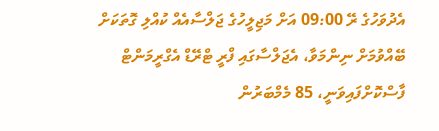އެދުވަހުގެ ރޭ 09:00 އަށް މަޖިލީހުގެ ޖަލްސާއެއް ކުއްލި ގޮތަކަށް ބޭއްވުމަށް ނިންމަވާ، އެޖަލްސާގައި ފްރީ ޓްރޭޑް އެގްރީމަންޓް ފާސްކޮށްފައިވަނީ، 85 މެމްބަރުން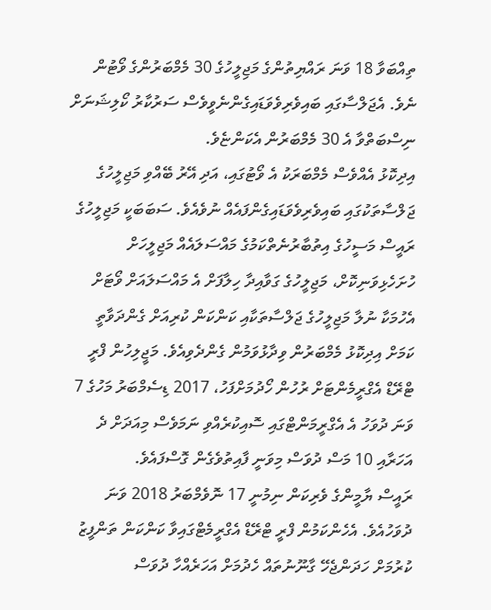ތިއްބަވާ 18 ވަނަ ރައްޔިތުންގެ މަޖިލީހުގެ 30 މެމްބަރުންގެ ވޯޓުން ނެވެ. އެޖަލްސާގައި ބައިވެރިވެވަޑައިގެންނެވީވެސް ސަރުކާރު ކޯލިޝަނަށް ނިސްބަތްވާ އެ 30 މެމްބަރުން އެކަންޏެވެ.
އިދިކޮޅު އެއްވެސް މެމްބަރަކު އެ ވޯޓުގައި، އަދި އޭރު ބޭއްވި މަޖިލީހުގެ ޖަލްސާތަކުގައި ބައިވެރިވެވަޑައިގެންފައެއް ނުވެއެވެ. ސަބަބަކީ މަޖިލީހުގެ ރައީސް މަސީހުގެ އިތުބާރުނެތްކަމުގެ މައްސަލައެއް މަޖިލީހަށް ހުށަހެޅިވަނިކޮށް، މަޖިލީހުގެ ގަވާއިދާ ހިލާފަށް އެ މައްސަލައަށް ވޯޓަށް އެހުމަކާ ނުލާ މަޖިލީހުގެ ޖަލްސާތަކާއި ކަންކަން ކުރިއަށް ގެންދަވާތީ ކަމަށް އިދިކޮޅު މެމްބަރުން ވިދާޅުވަމުން ގެންދެވިއެވެ. މަޖީލިހުން ފްރީ ޓްރޭޑް އެގްރީމެންޓަށް ރުހުން ހޯދުމަށްފަހު، 2017 ޑިސެމްބަރު މަހުގެ 7 ވަނަ ދުވަހު އެ އެގްރީމަންޓްގައި ސޮއިކުރެއްވި ނަމަވެސް މިއަދަށް ދެ އަހަރާއި 10 މަސް ދުވަސް މިވަނީ ފާއިތުވެގެން ގޮސްފައެވެ.
ރައީސް ޔާމީންގެ ވެރިކަން ނިމުނީ 17 ނޮވެމްބަރު 2018 ވަނަ ދުވަހުއެވެ. އެހެންކަމުން ފްރީ ޓްރޭޑް އެގްރީމެޓްގައިވާ ކަންކަން ތަންފީޒު ކުރުމަށް ހަދަންޖެހޭ ގާނޫނުތައް ހެދުމަށް އަހަރެއްހާ ދުވަސް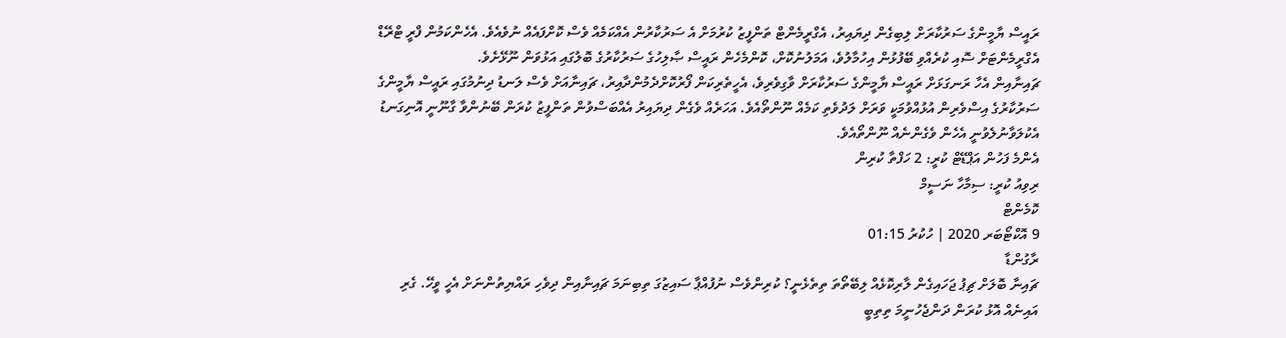ރައީސް ޔާމީންގެ ސަރުކާރަށް ލިބިގެން ދިޔައިރު، އެގްރީމެންޓް ތަންފީޒު ކުރުމަށް އެ ސަރުކާރުން އެއްކަމެއް ވެސް ކޮށްފައެއް ނުވެއެވެ. އެހެންކަމުން ފްރީ ޓްރޭޑް އެގްރީމެންޓަށް ސޮއި ކުރެއްވި ބޭފުޅުން އިހުމާލުވެ، އަމަލުނުކޮށް، ކޮންމެހެން ރައީސް ޞާލިހުގެ ސަރުކާރުގެ ބޮލުގައި އަޅުވަން ނޫޅޭށެވެ.
ޗައިނާއިން އެހާ ރަނގަޅަށް ރައީސް ޔާމީންގެ ސަރުކާރަށް ވާގިވެރިވެ، އެހީތެރިކަން ފޯރުކޮށްދެމުންދާއިރު، ޗައިނާއަށް ވެސް ލަނޑު ދިނުމުގައި ރައީސް ޔާމީންގެ ސަރުކާރުގެ އިސްވެރިން އުޅުއްވުމަކީ ވަރަށް ލަދުވެތި ކަމެއް ނޫންތޯއެވެ. އަހަރެއް ވެގެން ދިޔައިރު އެއްބަސްވުން ތަންފީޒު ކުރަން ބޭނުންވާ ގާނޫނީ އޮނިގަނޑު އެކުލަވާނުލެވުނީ އެހެން ވެގެންނެއް ނޫންތޯއެވެ.
އެންމެ ފަހުން އަޕްޑޭޓް ކުރީ: 2 ހަފްތާ ކުރިން
ރިވިއު ކުރީ: ސިމާހާ ނަސީމް
ކޮމެންޓް
9 އޮކްޓޯބަރ 2020 | ހުކުރު 01:15
ރާގުންޑާ
ޗައިނާ ބޮލަށް ޗިޕު ޖަހައިގެން ލާރިކޮޅެއް ލިބޭތޯތަ ތިތެޅެނީ؟ ކުރިންވެސް ނުފުއްޕާ ސައިޒުގަ ތިބިނަމަ ޗައިނާއިން ދިވެހި ރައްޔިތުންނަށް އެހީ ވީހޭ. ގެރި އައިނެއް އޮޅު ކުރަން ދަންޖެހުނީމަ ތިތިބީ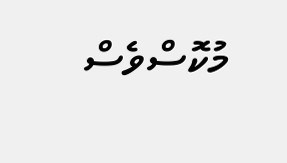މުކޮސްވެސް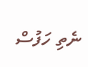ނެތި ހަފުސް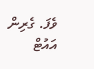ވެފަ. ގެރިން އައުޓް